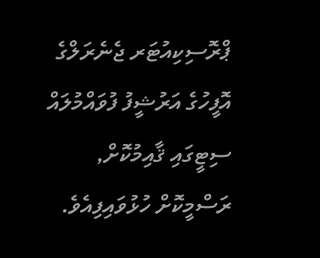ޕްރޮސިކިއުޓަރ ޖެނެރަލްގެ އޮފީހުގެ އަރުޝީފު ފުވައްމުލައް ސިޓީގައި ޤާއިމުކޮށް, ރަސްމީކޮށް ހުޅުވައިފިއެވެ.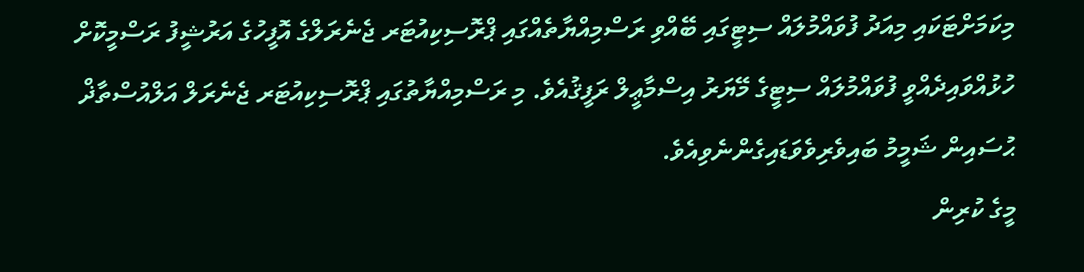މިކަމަށްޓަކައި މިއަދު ފުވައްމުލައް ސިޓީގައި ބޭއްވި ރަސްމިއްޔާތެއްގައި ޕްރޮސިކިއުޓަރ ޖެނެރަލްގެ އޮފީހުގެ އަރުޝީފު ރަސްމީކޮށް ހުޅުއްވައިދެއްވީ ފުވައްމުލައް ސިޓީގެ މޭޔަރު އިސްމާޢީލް ރަފީޤުއެވެ. މި ރަސްމިއްޔާތުގައި ޕްރޮސިކިއުޓަރ ޖެނެރަލް އަލްއުސްތާޛް ޙުސައިން ޝަމީމު ބައިވެރިވެވަޑައިގެންނެވިއެވެ.
މީގެ ކުރިން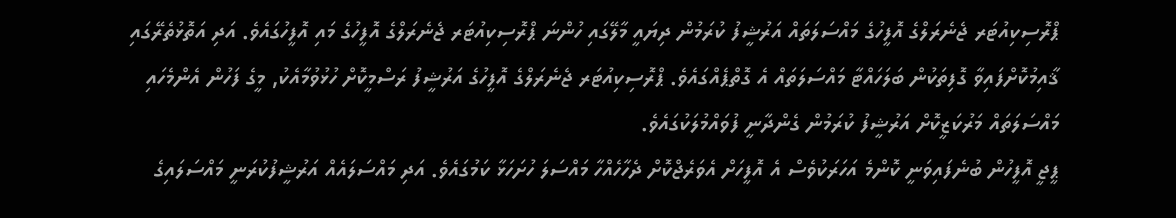ޕްރޮސިކިއުޓަރ ޖެނެރަލްގެ އޮފީހުގެ މައްސަލަތައް އަރުޝީފު ކުރަމުން ދިޔައީ މާލޭގައި ހުންނަ ޕްރޮސިކިއުޓަރ ޖެނެރަލްގެ އޮފީހުގެ މައި އޮފީހުގައެވެ. އަދި އަތޮޅުތެރޭގައި ޤާއިމުކޮށްފައިވާ ގޮފިތަކުން ބަލަހައްޓާ މައްސަލަތައް އެ ގޮތްޕެއްގައެވެ. ޕްރޮސިކިއުޓަރ ޖެނެރަލްގެ އޮފީހުގެ އަރުޝީފު ރަސްމީކޮށް ހުޅުވުމާއެކު, މީގެ ފަހުން އެންމެހައި މައްސަލަތައް މަރުކަޒީކޮށް އަރުޝީފު ކުރަމުން ގެންދާނީ ފުވައްމުލަކުގައެވެ.
ޕީޖީ އޮފީހުން ބުނެފައިވަނީ ކޮންމެ އަހަރަކުވެސް އެ އޮފީހަށް އެވަރެޖްކޮށް ދެހާހެއްހާ މައްސަލަ ހުށަހަޅާ ކަމުގައެވެ. އަދި މައްސަލައެއް އަރުޝީފުކުރަނީ މައްސަލައިގެ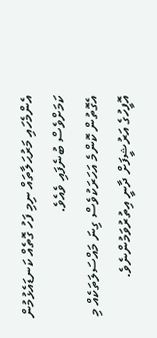އެންމެހައި މަރުޙަލާތައް ނިމި ފަހު ގޮތެއް ކަނޑައެޅުމުން ކަމަށްވެސް ބުނެފައި ވެއެވެ.
އެގޮތުން ކޮންމެ އަހަރަކުވެސް ގިނަ މައްސަލަތަކެއް މި އޮފީހުގެ އަރުޝީފަށް ދާނީ އިތުރުވަމުންނެވެ.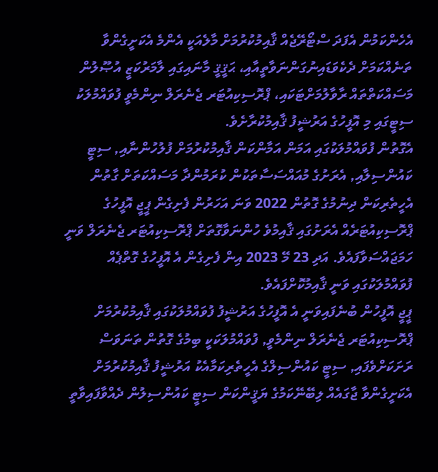އެހެންކަމުން އެފަދަ ސްޓޯރޭޖެއް ޤާއިމުކުރުމަށް މާލެއަކީ އެންމެ އެކަށީގެންވާ ތަނެއްކަމަށް ދެކެވަޑައިނުގަންނަވާތީއާއި، ޙަޤީޤީ މާނައިގައި ލާމަރުކަޒީ އުޞޫލުން މަސައްކަތްތައް ރާވާލުމަށްޓަކައި، ޕްރޮސިކިއުޓަރ ޖެނެރަލް ނިންމެވީ ފުވައްމުލަކު ސިޓީގައި މި އޮފީހުގެ އަރުޝީފު ޤާއިމުކުރާށެވެ.
އެގޮތުން ފުވައްމުލަކުގައި އަމަން އަމާންކަން ޤާއިމުކުރުމަށް ފުލުހުންނާއި, ސިޓީ ކައުންސިލާއި, އެރަށުގެ މުއައްސަސާތަކުން ކުރަމުންދާ މަސައްކަތަށް ގާތުން އެހީތެރިކަން ދިނުމުގެ ގޮތުން 2022 ވަނަ އަހަރުން ފެށިގެން ޕީޖީ އޮފީހުގެ ޕްރޮސިކިއުޓަރެއް އެރަށުގައި ޤާއިމުވެ ހުންނަވާގޮތަށް ޕްރޮސިކިއުޓަރ ޖެނެރަލް ވަނީ ހަމަޖައްސަވާފައެވެ. އަދި 23 މޭ 2023 އިން ފެށިގެން އެ އޮފީހުގެ ގޮތްޕެއް ފުވައްމުލަކުގައި ވަނީ ޤާއިމުކޮށްފައެވެ.
ޕީޖީ އޮފީހުން ބުނެފައިވަނީ އެ އޮފީހުގެ އަރުޝީފު ފުވައްމުލަކުގައި ޤާއިމުކުރުމަށް ޕްރޮސިކިއުޓަރ ޖެނެރަލް ނިންމެވީ, ފުވައްމުލަކަކީ ބިމުގެ ގޮތުން ތަނަވަސް ރަށަކަށްވެފައި, ސިޓީ ކައުންސިލްގެ އެހީތެރިކަމާއެކު އަރުޝީފު ޤާއިމުކުރުމަށް އެކަށީގެންވާ ޖާގައެއް ލިބޭނޭކަމުގެ ޔަޤީންކަން ސިޓީ ކައުންސިލުން ދެއްވާފައިވާތީ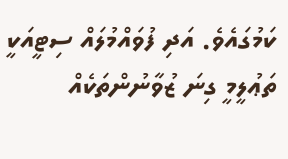ކަމުގައެވެ. އަދި ފުވައްމުލައް ސިޓީއަކީ ތަޢުލީމީ ގިނަ ޒުވާނުންތަކެއް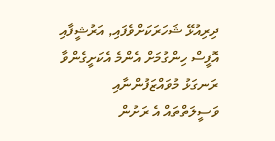ދިރިއުޅޭ ޝަހަރަކަށްވެފައި, އަރުޝީފާއި އޮފީސް ހިންގުމަށް އެންމެ އެކަށީގެންވާ ރަނގަޅު މުވައްޒަފުންނާއި ވަސީލަތްތައް އެ ރަށުން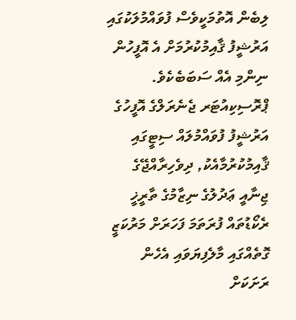ލިބެން އޮތުމަކީވެސް ފުވައްމުލަކުގައި އަރުޝީފު ޤާއިމުކުރުމަށް އެ އޮފީހުން ނިންމި އެއް ސަބަބެކެވެ.
ޕްރޮސިކިއުޓަރ ޖެނެރަލްގެ އޮފީހުގެ އަރުޝީފު ފުވައްމުލައް ސިޓީގައި ޤާއިމުކުރުމާއެކު, ދިވެހިރާއްޖޭގެ ޖިނާއީ ޢަދުލުގެ ނިޒާމުގެ ތާރީޚީ ރެކޯޑުތައް ފުރަތަމަ ފަހަރަށް މަރުކަޒީ ގޮތެއްގައި މާލެފިޔަވައި އެހެން ރަށަކަށް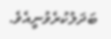ބަދަލުކުރެވުނީއެވެ.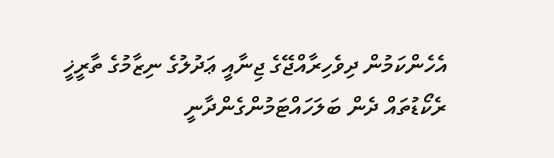އެހެންކަމުން ދިވެހިރާއްޖޭގެ ޖިނާއީ ޢަދުލުގެ ނިޒާމުގެ ތާރީޚީ ރެކޯޑުތައް ދެން ބަލަހައްޓަމުންގެންދާނީ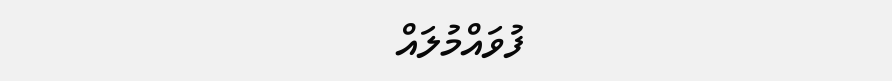ފުވައްމުލައް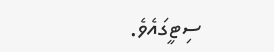ސިޓީގައެވެ.